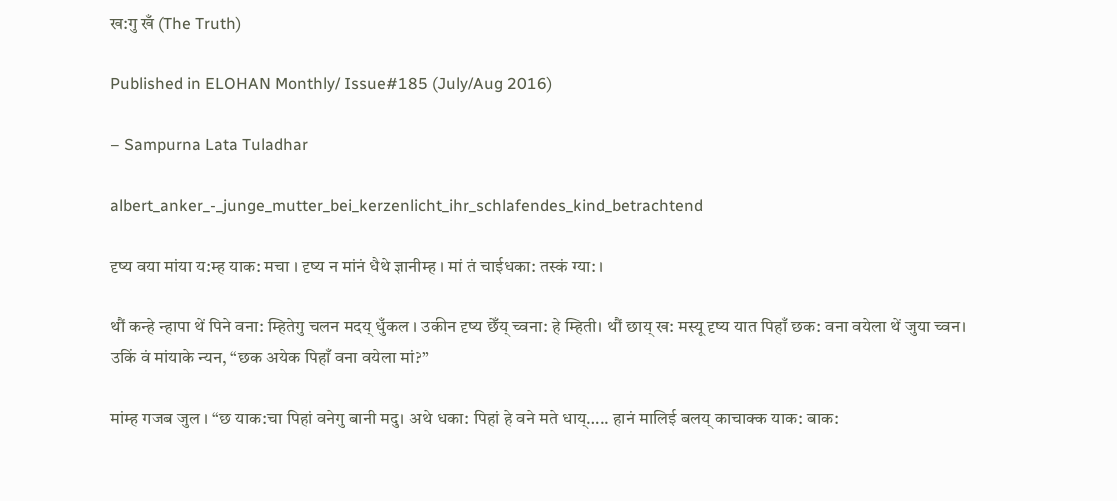ख:गु खँ (The Truth)

Published in ELOHAN Monthly/ Issue#185 (July/Aug 2016)

– Sampurna Lata Tuladhar

albert_anker_-_junge_mutter_bei_kerzenlicht_ihr_schlafendes_kind_betrachtend

दृष्य वया मांया य:म्ह याक: मचा । दृष्य न मांनं धैथे ज्ञानीम्ह । मां तं चाईधका: तस्कं ग्या: ।

थौं कन्हे न्हापा थें पिने वना: म्हितेगु चलन मदय् धुँकल । उकीन दृष्य छेँय् च्वना: हे म्हिती। थौं छाय् ख: मस्यू दृष्य यात पिहाँ छक: वना वयेला थें जुया च्वन। उकिं वं मांयाके न्यन, “छक अयेक पिहाँ वना वयेला मां?”

मांम्ह गजब जुल । “छ याक:चा पिहां वनेगु बानी मदु। अथे धका: पिहां हे वने मते धाय्….. हानं मालिई बलय् काचाक्क याक: बाक: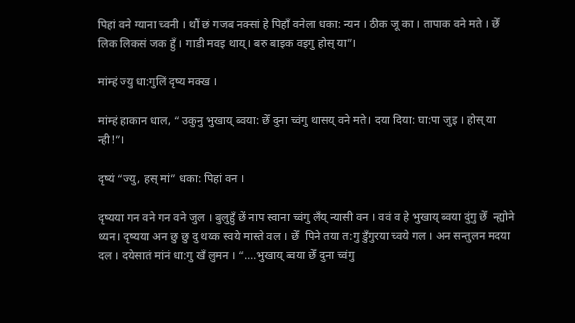पिहां वने ग्याना च्वनी । थौं छं गजब नक्सां हे पिहाँ वनेला धका: न्यन । ठीक जू का । तापाक वने मते । छेँ  लिक लिकसं जक हुँ । गाडी मवइ थाय्। बरु बाइक वइगु होस् या”।

मांम्हं ज्यु धा:गुलिं दृष्य मक्ख ।

मांम्हं हाकान धाल, “ उकुनु भुखाय् ब्वया: छेँ दुना च्वंगु थासय् वने मते। दया दिया: घा:पा जुइ । होस् या न्ही!”।

दृष्यं “ज्यु, हस् मां” धका: पिहां वन ।

दृष्यया गन वने गन वने जुल । बुलुहुँ छें नाप स्वाना च्वंगु लँय् न्यासी वन । ववं व हे भुखाय् ब्वया दुंगु छेँ  न्ह्योने थ्यन। दृष्यया अन छु छु दु थय्क स्वये मास्ते वल । छेँ  पिने तया त:गु डुँगुरया च्वये गल । अन सन्तुलन मदया दल । दयेसातं मांनं धा:गु खँ लुमन । “….भुखाय् ब्वया छेँ दुना च्वंगु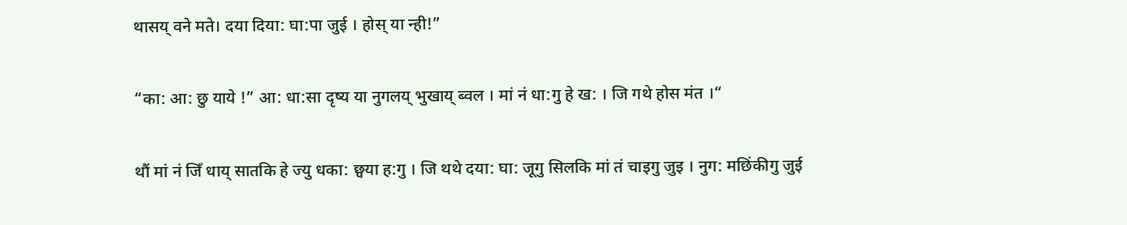थासय् वने मते। दया दिया: घा:पा जुई । होस् या न्ही!”

“का: आ: छु याये !” आ: धा:सा दृष्य या नुगलय् भुखाय् ब्वल । मां नं धा:गु हे ख: । जि गथे होस मंत ।“

थौं मां नं जिँ धाय् सातकि हे ज्यु धका: छ्वया ह:गु । जि थथे दया: घा: जूगु सिलकि मां तं चाइगु जुइ । नुग: मछिंकीगु जुई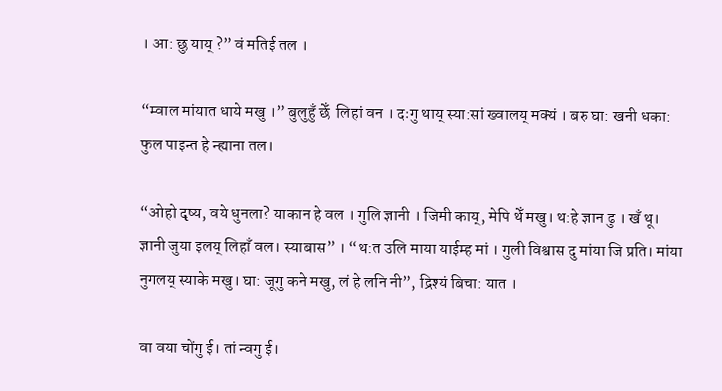। आ: छु याय् ?” वं मतिई तल ।‍‌‍

“म्वाल मांयात धाये मखु ।” बुलुहुँ छेँ  लिहां वन । दःगु थाय् स्या:सां ख्वालय् मक्यं । बरु घा: खनी धका: फुल पाइन्त हे न्ह्याना तल।

“ओहो दृष्य, वये धुनला? याकान हे वल । गुलि ज्ञानी । जिमी काय्, मेपि थेँ मखु। थ:हे ज्ञान ढु । खँ थू। ज्ञानी जुया इलय् लिहाँ वल। स्याबास” । “थ:त उलि माया याईम्ह मां । गुली विश्वास दु मांया जि प्रति। मांया नुगलय् स्याके मखु। घा: जूगु कने मखु, लं हे लनि नी”, द्रिश्यं बिचा: यात ।

वा वया चोंगु ई। तां न्वगु ई।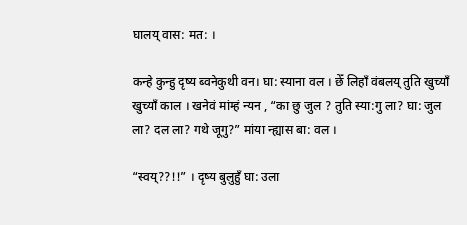घालय् वास: मत: ।

कन्हे कुन्हु दृष्य ब्वनेकुथी वन। घा: स्याना वल । छेँ लिहाँ वंबलय् तुति खुच्याँ खुच्याँ काल । खनेवं मांम्हं न्यन , “का छु जुल ? तुति स्या:गु ला? घा: जुल ला? दल ला? गथे जूगु?” मांया न्ह्यास बा: वल ।

“स्वय्??!!” । दृष्य बुलुहुँ घा: उला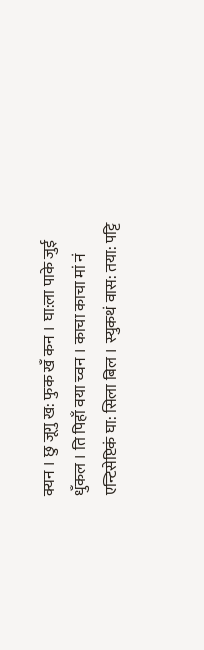क्यन । छु जूगु ख: फुक खँ कन । घा:ला पाके जुई धुँकल । ति पिहाँ वया च्वन । काचा काचा मां नं एन्टिसेप्टिकं घा: सिला बिल । स्युकथं वास: तया: पट्टि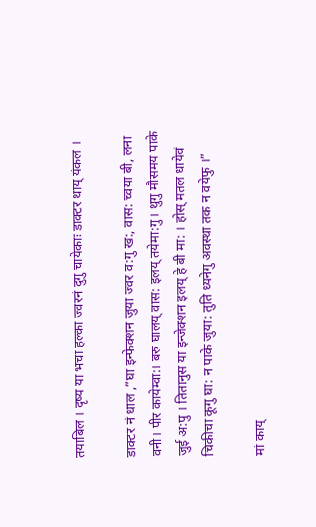तयाबिल । दृष्य या भचा हल्का ज्वरनं दुगु चायेकाः डाक्टर थाय् यंकल ।

डाक्टर नं धाल ,”घा इन्फेक्शन जुया ज्वर व:गु ख:, वास: च्वया बी, लना वनी। पीर कायेम्वा:। बरु घालय् वास: इलय् तयेमा:गु। थुगु मौसमय पाके जुई अ:पु । तितानुस या इन्जेक्शन इलय् हे बी मा: । होस् मतल धायेवं चिकीचा कूगु घा: न पाके जुया: तुति ध्यनेगु अवस्था तक न वयेफु ।”

मां काय्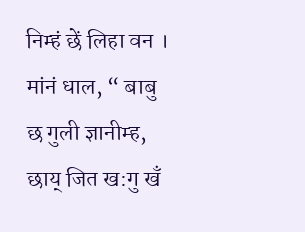निम्हं छें लिहा वन । मांनं धाल, “ बाबु छ गुली ज्ञानीम्ह, छाय् जित ख:गु खँ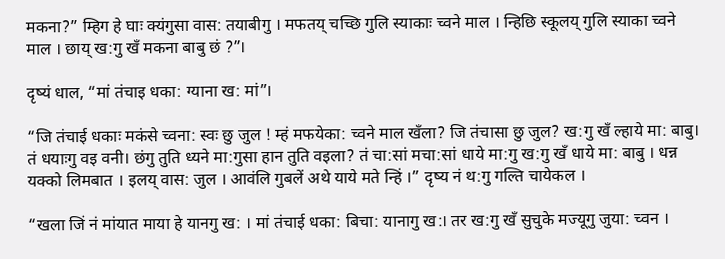मकना?” म्हिग हे घाः क्यंगुसा वास: तयाबीगु । मफतय् चच्छि गुलि स्याकाः च्वने माल । न्हिछि स्कूलय् गुलि स्याका च्वने माल । छाय् ख:गु खँ मकना बाबु छं ?”।

दृष्यं धाल, “मां तंचाइ धका: ग्याना ख: मां”।

“जि तंचाई धकाः मकंसे च्वना: स्वः छु जुल ! म्हं मफयेका: च्वने माल खँला? जि तंचासा छु जुल? ख:गु खँ ल्हाये मा: बाबु। तं धयाःगु वइ वनी। छंगु तुति ध्यने मा:गुसा हान तुति वइला? तं चा:सां मचा:सां धाये मा:गु ख:गु खँ धाये मा: बाबु । धन्न यक्को लिमबात । इलय् वास: जुल । आवंलि गुबलें अथे याये मते न्हिं ।” दृष्य नं थ:गु गल्ति चायेकल ।

“खला जिं नं मांयात माया हे यानगु ख: । मां तंचाई धका: बिचा: यानागु ख:। तर ख:गु खँ सुचुके मज्यूगु जुया: च्वन ।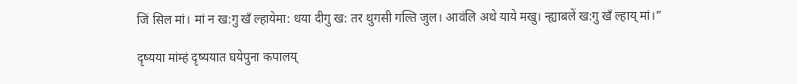जिं सिल मां। मां न ख:गु खँ ल्हायेमा: धया दीगु ख: तर थुगसी गल्ति जुल। आवंलि अथे याये मखु। न्ह्याबलें ख:गु खँ ल्हाय् मां।”

दृष्यया मांम्हं दृष्ययात घयेपुना कपालय्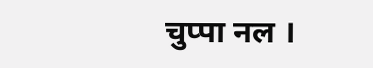चुप्पा नल ।